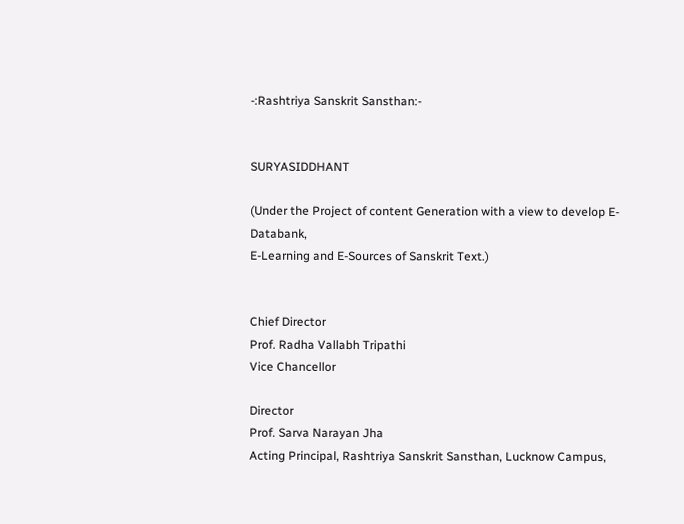-:Rashtriya Sanskrit Sansthan:-


SURYASIDDHANT

(Under the Project of content Generation with a view to develop E-Databank,
E-Learning and E-Sources of Sanskrit Text.)


Chief Director
Prof. Radha Vallabh Tripathi
Vice Chancellor

Director
Prof. Sarva Narayan Jha
Acting Principal, Rashtriya Sanskrit Sansthan, Lucknow Campus,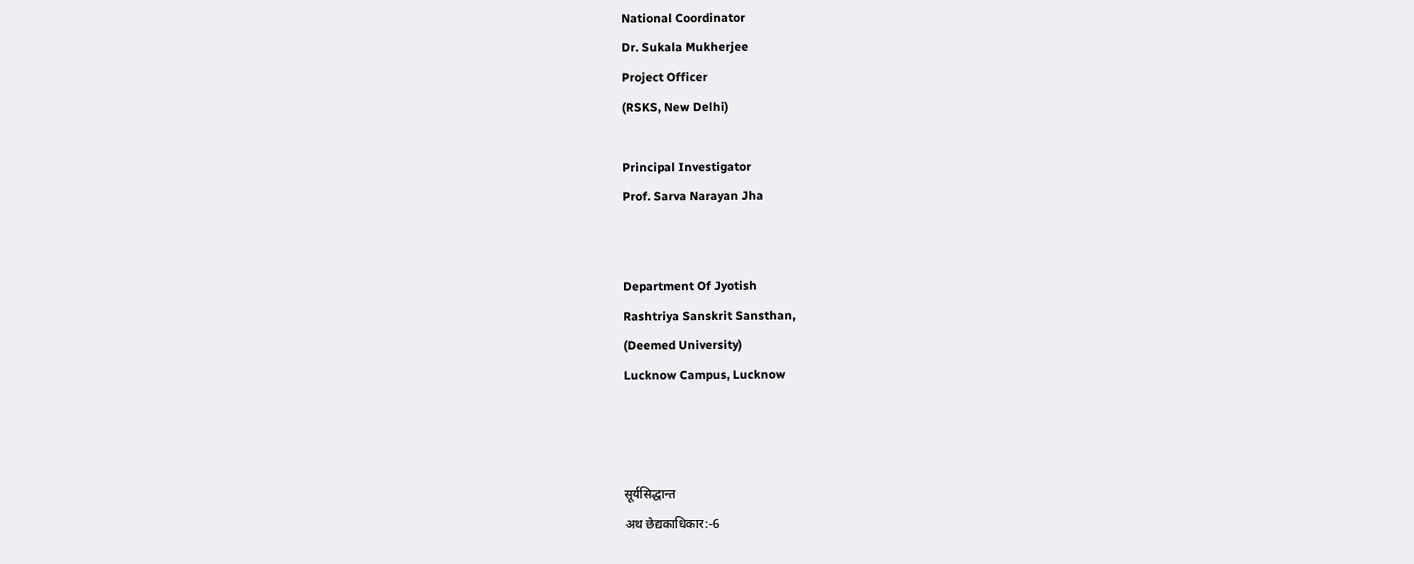National Coordinator
Dr. Sukala Mukherjee
Project Officer
(RSKS, New Delhi)

Principal Investigator
Prof. Sarva Narayan Jha


Department Of Jyotish
Rashtriya Sanskrit Sansthan,
(Deemed University)
Lucknow Campus, Lucknow



सूर्यसिद्धान्त
अथ छेद्यकाधिकार:-6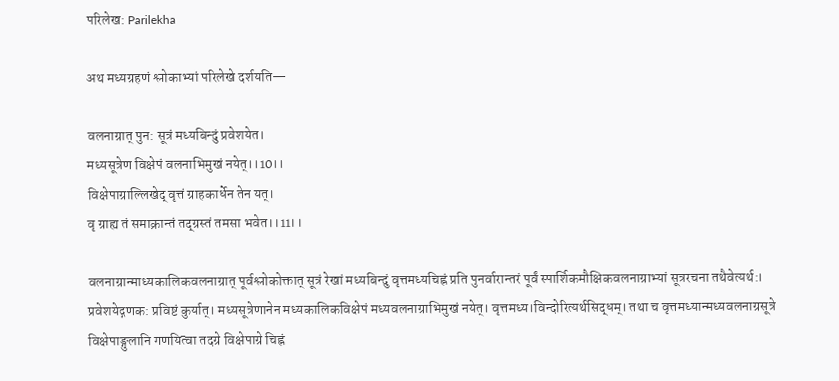परिलेख: Parilekha

अथ मध्यग्रहणं श्लोकाभ्यां परिलेखे दर्शयति—

वलनाग्रात् पुन: सूत्रं मध्यबिन्दुं प्रवेशयेत।
मध्यसूत्रेण विक्षेपं वलनाभिमुखं नयेत्।।10।।
विक्षेपाग्राल्लिखेद् वृत्तं ग्राहकार्धेन तेन यत्।
वृ ग्राह्य तं समाक्रान्तं तद्ग्रस्तं तमसा भवेत।।11।।

वलनाग्रान्माध्यकालिकवलनाग्रात् पूर्वश्लोकोक्तात् सूत्रं रेखां मध्यबिन्दुं वृत्तमध्यचिह्नं प्रति पुनर्वारान्तरं पूर्वं स्पार्शिकमौक्षिकवलनाग्राभ्यां सूत्ररचना तथैवेत्यर्थ:। प्रवेशयेद्गणक: प्रविष्टं कुर्यात्। मध्यसूत्रेणानेन मध्यकालिकविक्षेपं मध्यवलनाग्राभिमुखं नयेत्। वृत्तमध्य।विन्दोरित्यर्थसिद्धम्। तथा च वृत्तमध्यान्‍मध्यवलनाग्रसूत्रे विक्षेपाङ्गुलानि गणयित्वा तदग्रे विक्षेपाग्रे चिह्नं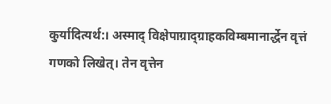कुर्यादित्यर्थ:। अस्माद् विक्षेपाग्राद्ग्राहकविम्बमानार्द्धेन वृत्तं गणको लिखेत्। तेन वृत्तेन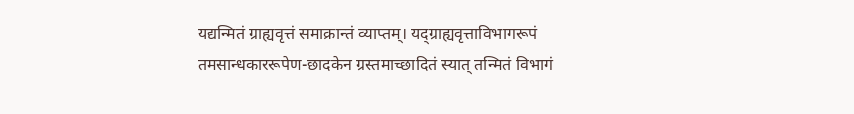यद्यन्मितं ग्राह्यवृत्तं समाक्रान्तं व्याप्तम्। यद्ग्राह्यवृत्ताविभागरूपं तमसान्धकाररूपेण-छादकेन ग्रस्तमाच्छादितं स्यात् तन्मितं विभागं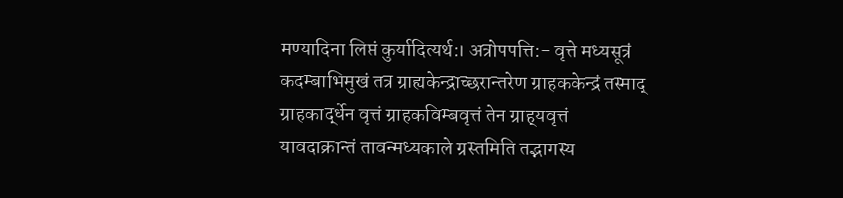मण्यादिना लिप्तं कुर्यादित्यर्थ:। अत्रोपपत्ति:- वृत्ते मध्यसूत्रं कदम्बाभिमुखं तत्र ग्राह्यकेन्द्राच्छरान्तरेण ग्राहककेन्द्रं तस्माद् ग्राहकार्द्धेन वृत्तं ग्राहकविम्बवृत्तं तेन ग्राह्‌यवृत्तं यावदाक्रान्तं तावन्‍मध्यकाले ग्रस्तमिति तद्भागस्य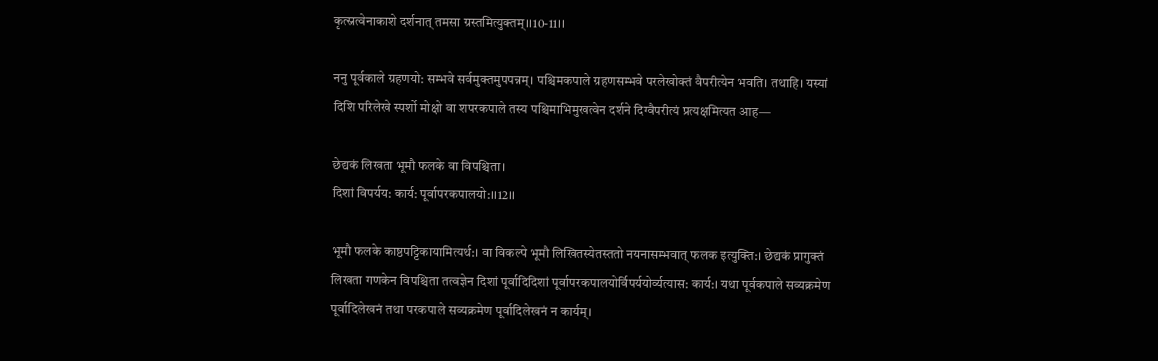कृत्स्नत्वेनाकाशे दर्शनात् तमसा ग्रस्तमित्युक्तम्।।10-11।।

ननु पूर्वकाले ग्रहणयो: सम्भवे सर्वमुक्तमुपपन्नम्। पश्चिमकपाले ग्रहणसम्भवे परलेखोक्तं वैपरीत्येन भवति। तथाहि। यस्यां दिशि परिलेखे स्पर्शो मोक्षो वा शपरकपाले तस्य पश्चिमाभिमुखत्वेन दर्शने दिग्वैपरीत्यं प्रत्यक्षमित्यत आह—

छेद्यकं लिखता भूमौ फलके वा विपश्चिता।
दिशां विपर्यय: कार्य: पूर्वापरकपालयो:।।12।।

भूमौ फलके काष्ठपट्टिकायामित्यर्थ:। वा विकल्पे भूमौ लिखितस्येतस्ततो नयनासम्भवात् फलक इत्युक्ति:। छेद्यकं प्रागुक्तं लिखता गणकेन विपश्चिता तत्वज्ञेन दिशां पूर्वादिदिशां पूर्वापरकपालयोर्विपर्ययोर्व्यत्यास: कार्य:। यथा पूर्वकपाले सव्यक्रमेण पूर्वादिलेखनं तथा परकपाले सव्यक्रमेण पूर्वादिलेखनं न कार्यम्।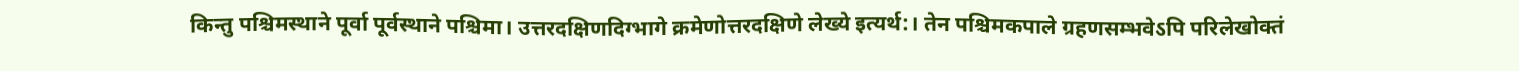किन्तु पश्चिमस्थाने पूर्वा पूर्वस्थाने पश्चिमा। उत्तरदक्षिणदिग्भागे क्रमेणोत्तरदक्षिणे लेख्ये इत्यर्थ:। तेन पश्चिमकपाले ग्रहणसम्भवेऽपि परिलेखोक्तं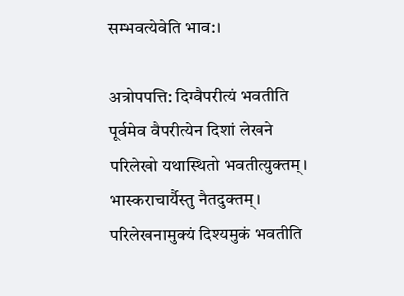सम्भवत्येवेति भाव:।

अत्रोपपत्ति: दिग्वैपरीत्यं भवतीति पूर्वमेव वैपरीत्येन दिशां लेखने परिलेखो यथास्थितो भवतीत्युक्तम्। भास्कराचार्यैस्तु नैतदुक्तम्। परिलेखनामुक्यं दिश्यमुकं भवतीति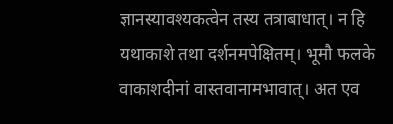ज्ञानस्यावश्यकत्वेन तस्य तत्राबाधात्। न हि यथाकाशे तथा दर्शनमपेक्षितम्। भूमौ फलके वाकाशदीनां वास्तवानामभावात्। अत एव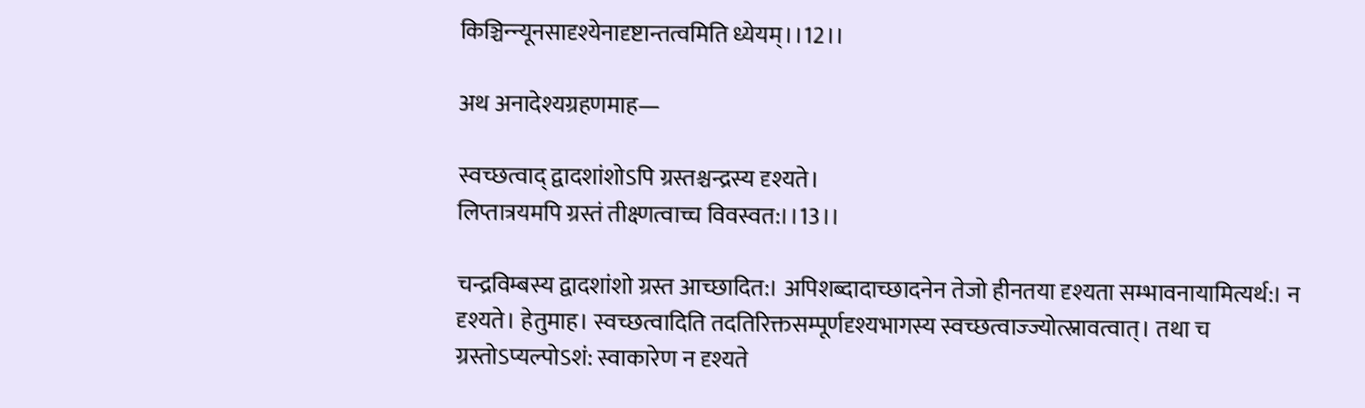किञ्चिन्‍न्यूनसादृश्येनादृष्टान्तत्वमिति ध्येयम्।।12।।

अथ अनादेश्यग्रहणमाह—

स्वच्छत्वाद् द्वादशांशोऽपि ग्रस्तश्चन्द्रस्य दृश्यते।
लिप्तात्रयमपि ग्रस्तं तीक्ष्णत्वाच्च विवस्वत:।।13।।

चन्द्रविम्बस्य द्वादशांशो ग्रस्त आच्छादित:। अपिशब्दादाच्छादनेन तेजो हीनतया दृश्यता सम्भावनायामित्यर्थ:। न दृश्यते। हेतुमाह। स्वच्छत्वादिति तदतिरिक्तसम्पूर्णदृश्यभागस्य स्वच्छत्वाज्‍ज्योत्स्नावत्वात्। तथा च ग्रस्तोऽप्यल्पोऽशं: स्वाकारेण न दृश्यते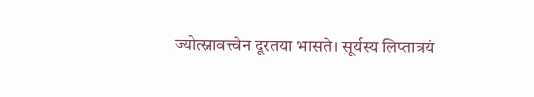ज्योत्स्नावत्त्वेन दूरतया भासते। सूर्यस्य लिप्तात्रयं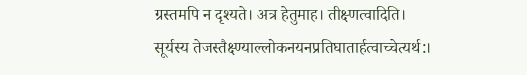ग्रस्तमपि न दृश्यते। अत्र हेतुमाह। तीक्ष्णत्वादिति। सूर्यस्य तेजस्तैक्ष्ण्याल्‍लोकनयनप्रतिघातार्हत्वाच्चेत्यर्थ:।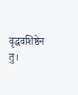वृद्धवशिष्ठेन तु।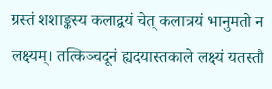ग्रस्तं शशाङ्कस्य कलाद्वयं चेत् कलात्रयं भानुमतो न लक्ष्यम्। तत्किञ्चदूनं ह्यदयास्तकाले लक्ष्यं यतस्तौ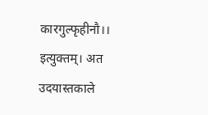कारगुल्फृहीनौ।। इत्युक्तम्। अत उदयास्तकाले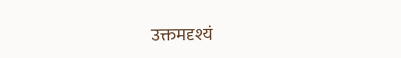उक्तमदृश्यं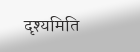दृश्यमिति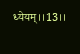ध्येयम्।।13।।